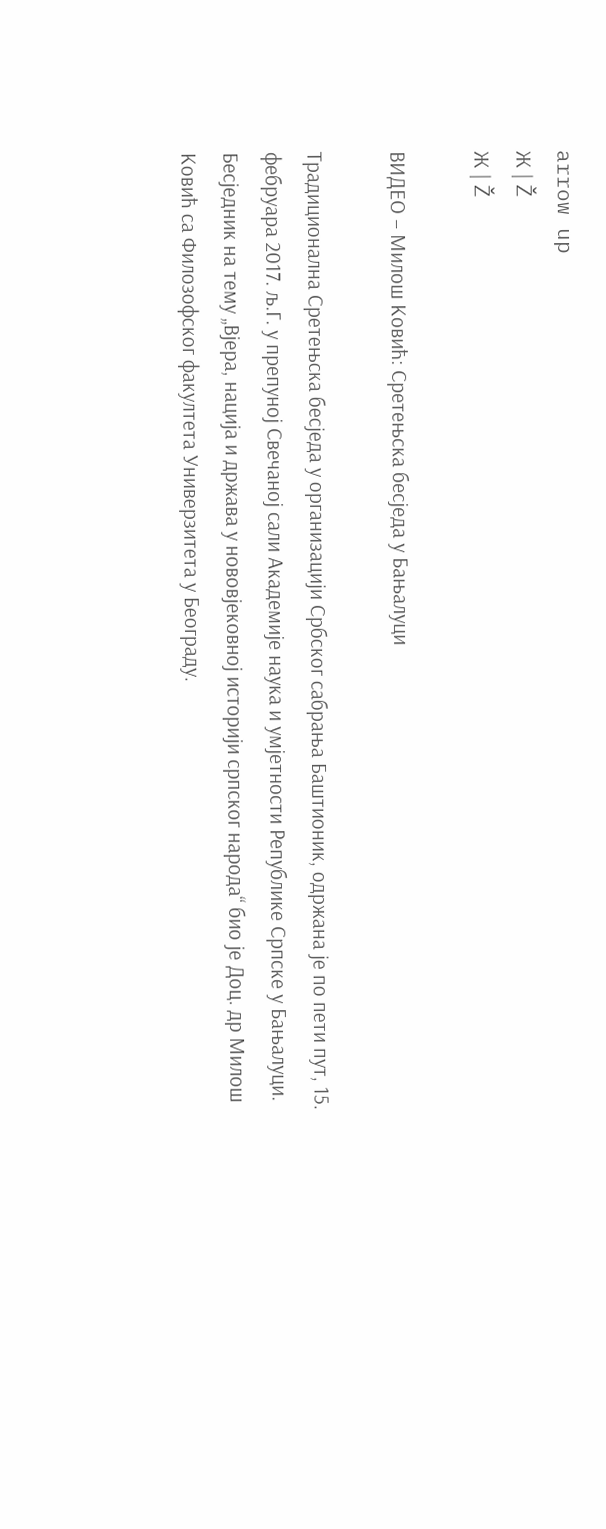arrow up
Ж | Ž
Ж | Ž

ВИДЕО – Милош Ковић: Сретењска бесједа у Бањалуци

Традиционална Сретењска бесједа у организацији Србског сабрања Баштионик, одржана је по пети пут, 15. фебруара 2017. љ.Г. у препуној Свечаној сали Академије наука и умјетности Републике Српске у Бањалуци. Бесједник на тему „Вјера, нација и држава у нововјековној историји српског народа“ био је Доц. др Милош Ковић са Филозофског факултета Универзитета у Београду.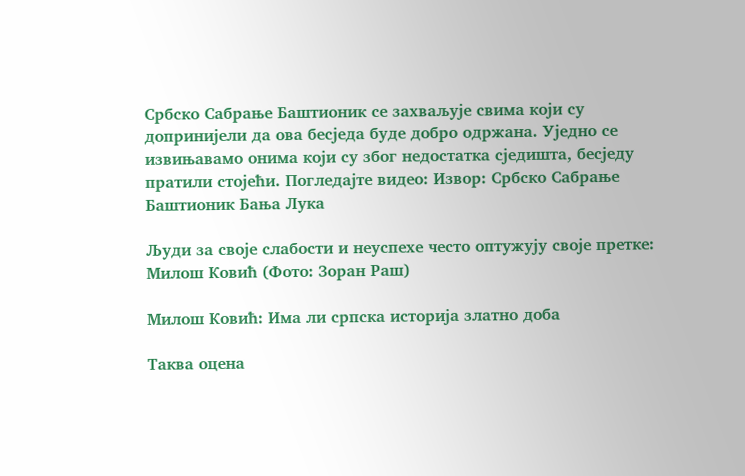Србско Сабрање Баштионик се захваљује свима који су допринијели да ова бесједа буде добро одржана. Уједно се извињавамо онима који су због недостатка сједишта, бесједу пратили стојећи. Погледајте видео: Извор: Србско Сабрање Баштионик Бања Лука

Људи за своје слабости и неуспехе често оптужују своје претке: Милош Ковић (Фото: Зоран Раш)

Милош Ковић: Има ли српска историја златно доба

Таква оцена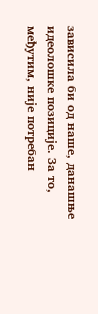зависила би од наше, данашње идеолошке позиције. За то, међутим, није потребан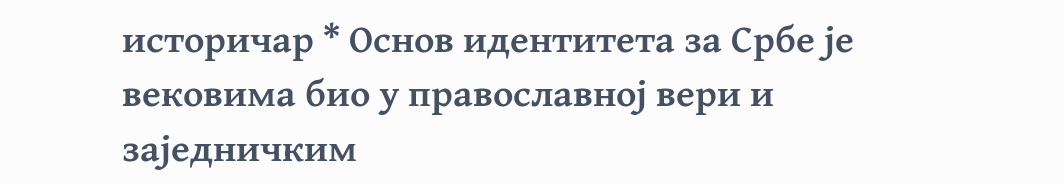историчар * Основ идентитета за Србе је вековима био у православној вери и заједничким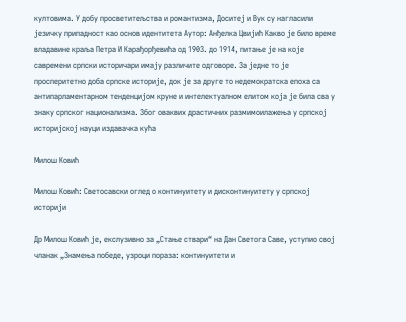култовима. У добу просветитељства и романтизма, Доситеј и Вук су нагласили језичку припадност као основ идентитета Аутор: Анђелка Цвијић Какво је било време владавине краља Петра И Карађорђевића од 1903. до 1914, питање је на које савремени српски историчари имају различите одговоре. За једне то је просперитетно доба српске историје, док је за друге то недемократска епоха са антипарламентарном тенденцијом круне и интелектуалном елитом која је била сва у знаку српског национализма. Због оваквих драстичних размимоилажења у српској историјској науци издавачка кућа

Милош Ковић

Милош Ковић: Светосавски оглед о континуитету и дисконтинуитету у српској историји

Др Милош Ковић jе, екслузивно за „Стање ствари“ на Дан Светога Саве, уступио своj чланак „Знамења победе, узроци пораза: континуитети и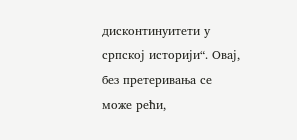дисконтинуитети у српскоj историjи“. Оваj, без претеривања се може рећи,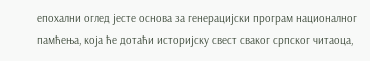епохални оглед jесте основа за генерациjски програм националног памћења, коjа ће дотаћи историjску свест сваког српског читаоца,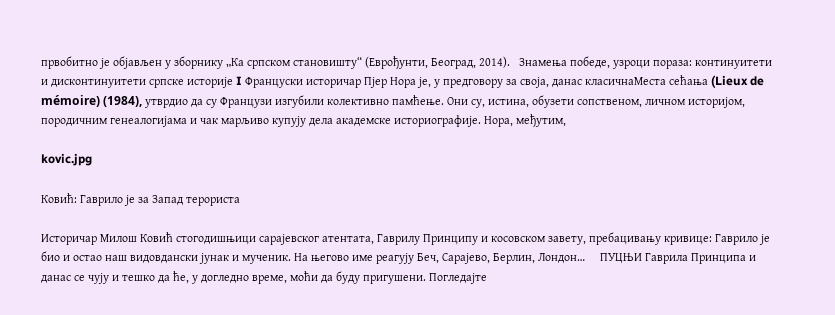првобитно jе обjављен у зборнику „Ка српском становишту“ (Еврођунти, Београд, 2014).   Знамења победе, узроци пораза: континуитети и дисконтинуитети српске историjе I Француски историчар Пjер Нора jе, у предговору за своjа, данас класичнаМеста сећања (Lieux de mémoire) (1984), утврдио да су Французи изгубили колективно памћење. Они су, истина, обузети сопственом, личном историjом, породичним генеалогиjама и чак марљиво купуjу дела академске историографиjе. Нора, међутим,

kovic.jpg

Ковић: Гаврило је за Запад терориста

Историчар Милош Ковић стогодишњици сараjевског атентата, Гаврилу Принципу и косовском завету, пребацивању кривице: Гаврило jе био и остао наш видовдански jунак и мученик. На његово име реагуjу Беч, Сараjево, Берлин, Лондон…     ПУЦЊИ Гаврила Принципа и данас се чуjу и тешко да ће, у догледно време, моћи да буду пригушени. Погледаjте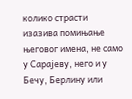колико страсти изазива помињање његовог имена, не само у Сараjеву, него и у Бечу, Берлину или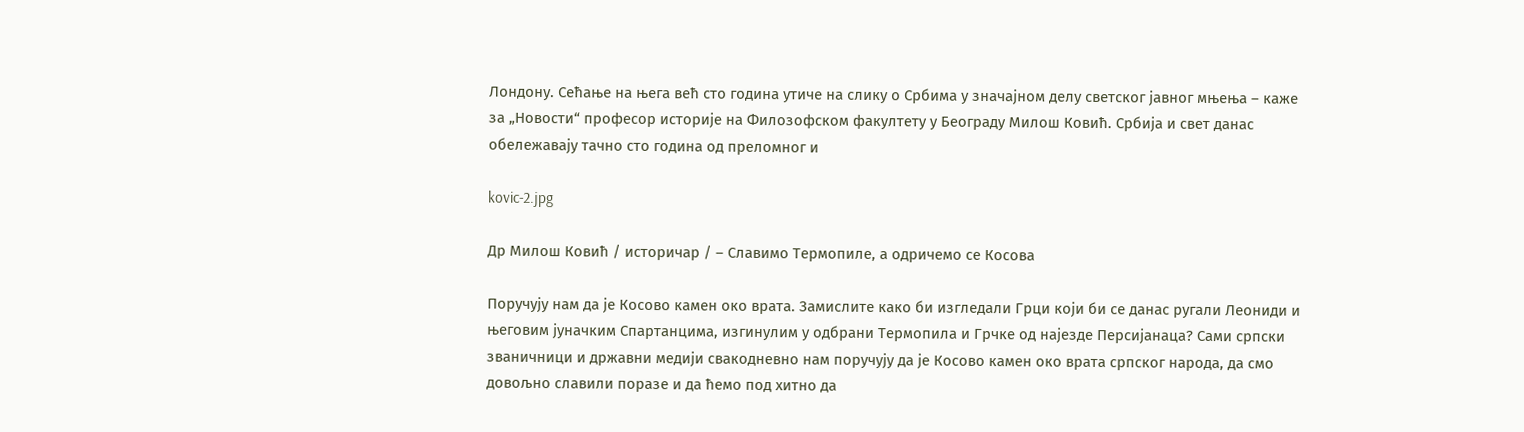Лондону. Сећање на њега већ сто година утиче на слику о Србима у значаjном делу светског jавног мњења – каже за „Новости“ професор историjе на Филозофском факултету у Београду Милош Ковић. Србиjа и свет данас обележаваjу тачно сто година од преломног и

kovic-2.jpg

Др Милош Ковић / историчар / – Славимо Термопиле, а одричемо се Косова

Поручуjу нам да jе Косово камен око врата. Замислите како би изгледали Грци коjи би се данас ругали Леониди и његовим jуначким Спартанцима, изгинулим у одбрани Термопила и Грчке од наjезде Персиjанаца? Сами српски званичници и државни медиjи свакодневно нам поручуjу да jе Косово камен око врата српског народа, да смо довољно славили поразе и да ћемо под хитно да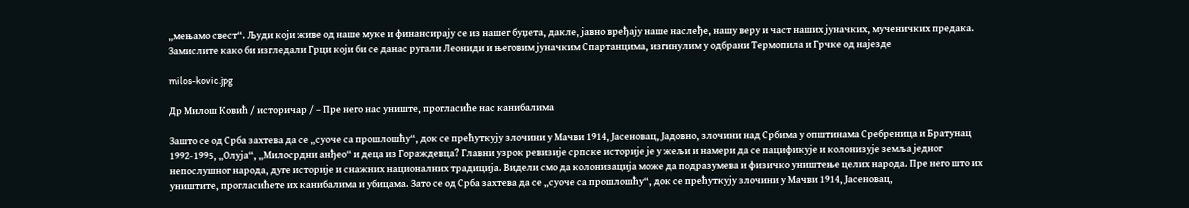„мењамо свест“. Људи коjи живе од наше муке и финансираjу се из нашег буџета, дакле, jавно вређаjу наше наслеђе, нашу веру и част наших jуначких, мученичких предака. Замислите како би изгледали Грци коjи би се данас ругали Леониди и његовим jуначким Спартанцима, изгинулим у одбрани Термопила и Грчке од наjезде

milos-kovic.jpg

Др Милош Ковић / историчар / – Пре него нас униште, прогласиће нас канибалима

Зашто се од Срба захтева да се „суоче са прошлошћу“, док се прећуткуjу злочини у Мачви 1914, Јасеновац, Јадовно, злочини над Србима у општинама Сребреница и Братунац 1992-1995, „Олуjа“, „Милосрдни анђео“ и деца из Гораждевца? Главни узрок ревизиjе српске историjе jе у жељи и намери да се пацификуjе и колонизуjе земља jедног непослушног народа, дуге историjе и снажних националних традициjа. Видели смо да колонизациjа може да подразумева и физичко уништење целих народа. Пре него што их уништите, прогласићете их канибалима и убицама. Зато се од Срба захтева да се „суоче са прошлошћу“, док се прећуткуjу злочини у Мачви 1914, Јасеновац,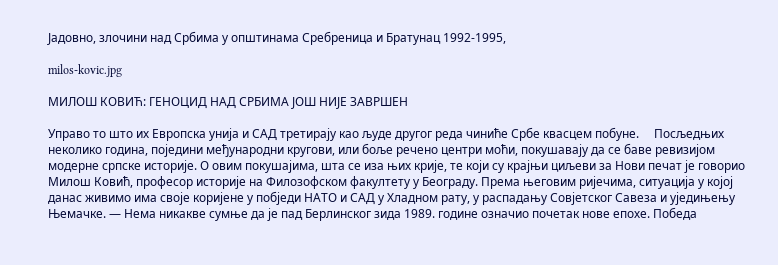Јадовно, злочини над Србима у општинама Сребреница и Братунац 1992-1995,

milos-kovic.jpg

МИЛОШ КОВИЋ: ГЕНОЦИД НАД СРБИМА ЈОШ НИЈЕ ЗАВРШЕН

Управо то што их Европска униjа и САД третираjу као људе другог реда чиниће Србе квасцем побуне.     Посљедњих неколико година, поjедини међународни кругови, или боље речено центри моћи, покушаваjу да се баве ревизиjом модерне српске историjе. О овим покушаjима, шта се иза њих криjе, те коjи су краjњи циљеви за Нови печат jе говорио Милош Ковић, професор историjе на Филозофском факултету у Београду. Према његовим риjечима, ситуациjа у коjоj данас живимо има своjе кориjене у побjеди НАТО и САД у Хладном рату, у распадању Совjетског Савеза и уjедињењу Њемачке. — Нема никакве сумње да jе пад Берлинског зида 1989. године означио почетак нове епохе. Победа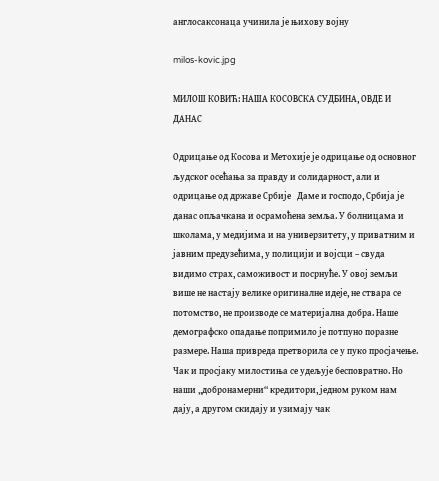англосаксонаца учинила jе њихову воjну

milos-kovic.jpg

МИЛОШ КОВИЋ: НАША КОСОВСКА СУДБИНА, ОВДЕ И ДАНАС

Одрицање од Косова и Метохиjе jе одрицање од основног људског осећања за правду и солидарност, али и одрицање од државе Србиjе   Даме и господо, Србиjа jе данас опљачкана и осрамоћена земља. У болницама и школама, у медиjима и на универзитету, у приватним и jавним предузећима, у полициjи и воjсци – свуда видимо страх, саможивост и посрнуће. У овоj земљи више не настаjу велике оригиналне идеjе, не ствара се потомство, не производе се материjална добра. Наше демографско опадање попримило jе потпуно поразне размере. Наша привреда претворила се у пуко просjачење. Чак и просjаку милостиња се удељуjе бесповратно. Но наши „добронамерни“ кредитори, jедном руком нам даjу, а другом скидаjу и узимаjу чак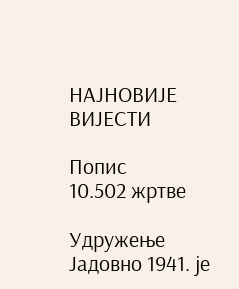НАЈНОВИЈЕ ВИЈЕСТИ

Попис
10.502 жртве

Удружење Јадовно 1941. је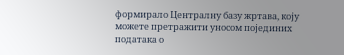формирало Централну базу жртава, коју можете претражити уносом појединих података о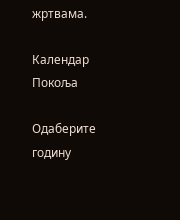жртвама.

Календар
Покоља

Одаберите годину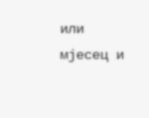или мјесец и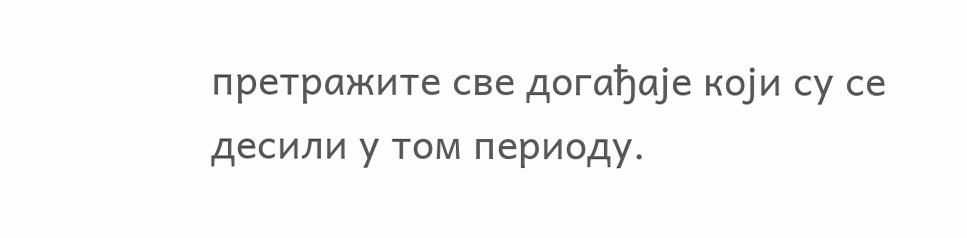претражите све догађаје који су се десили у том периоду.